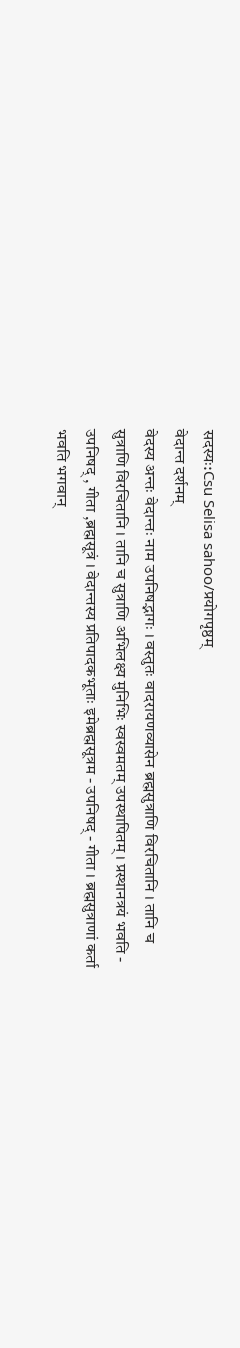सदस्यः:Csu Selisa sahoo/प्रयोगपृष्ठम्
वेदान्त दर्शनम्
वेदस्य अन्तः वेदान्तः नाम उपनिषद्भागः । वस्तुतः वादरायणव्यासेन ब्रह्मसुत्राणि विरचितानि । तानि च सुत्राणि विरचितानि । तानि च सुत्राणि अभिलक्ष्य मुनिभिः स्वस्वमतम् उपस्थापितम् । प्रस्थानत्रयं भवति - उपनिषद् , गीता ,ब्रह्मसूत्रं । वेदान्तस्य प्रतिपादकभूताः इमेब्रह्मसूत्रम - उपनिषद् - गीता । ब्रह्मसुत्राणां कर्ता भवति भगवान्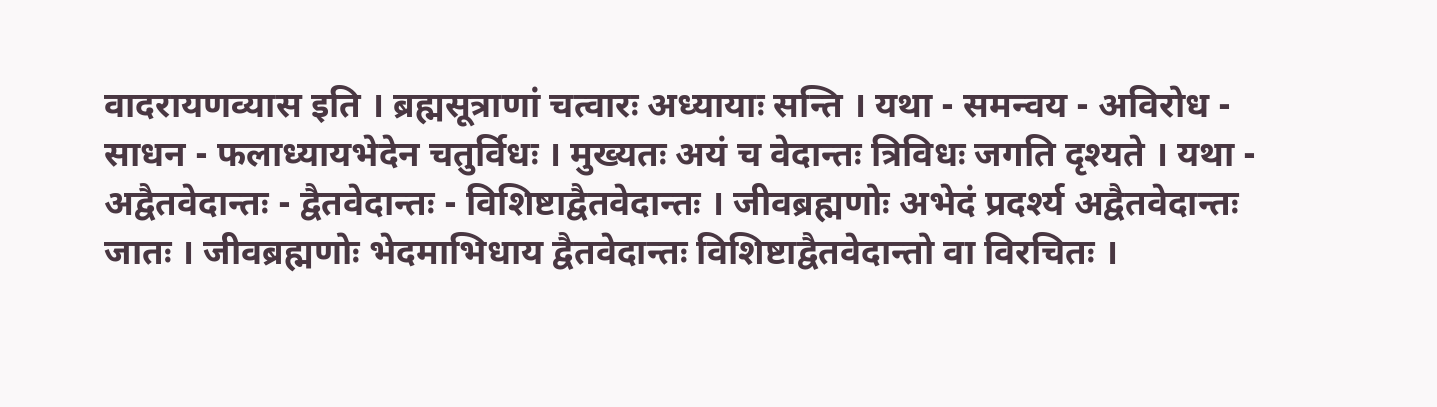वादरायणव्यास इति । ब्रह्मसूत्राणां चत्वारः अध्यायाः सन्ति । यथा - समन्वय - अविरोध - साधन - फलाध्यायभेदेन चतुर्विधः । मुख्यतः अयं च वेदान्तः त्रिविधः जगति दृश्यते । यथा - अद्वैतवेदान्तः - द्वैतवेदान्तः - विशिष्टाद्वैतवेदान्तः । जीवब्रह्मणोः अभेदं प्रदर्श्य अद्वैतवेदान्तः जातः । जीवब्रह्मणोः भेदमाभिधाय द्वैतवेदान्तः विशिष्टाद्वैतवेदान्तो वा विरचितः ।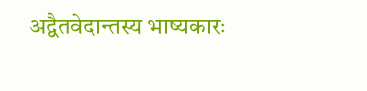अद्वैतवेदान्तस्य भाष्यकारः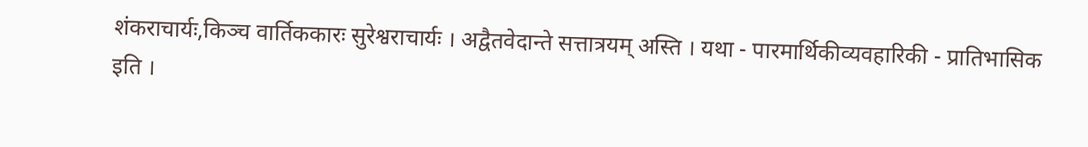शंकराचार्यः,किञ्च वार्तिककारः सुरेश्वराचार्यः । अद्वैतवेदान्ते सत्तात्रयम् अस्ति । यथा - पारमार्थिकीव्यवहारिकी - प्रातिभासिक इति ।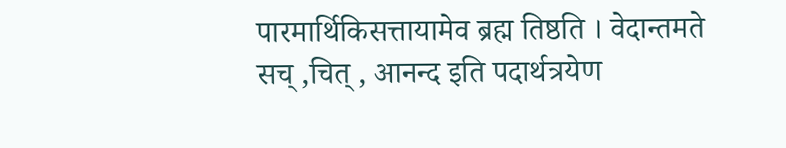पारमार्थिकिसत्तायामेव ब्रह्म तिष्ठति । वेदान्तमते सच् ,चित् , आनन्द इति पदार्थत्रयेण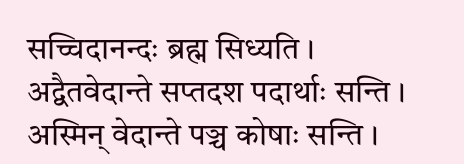सच्चिदानन्दः ब्रह्म सिध्यति । अद्वैतवेदान्ते सप्तदश पदार्थाः सन्ति । अस्मिन् वेदान्ते पञ्च कोषाः सन्ति ।